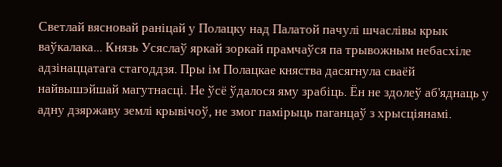Светлай вясновай раніцай у Полацку над Палатой пачулі шчаслівы крык ваўкалака... Князь Усяслаў яркай зоркай прамчаўся па трывожным небасхіле адзінаццатага стагоддзя. Пры ім Полацкае княства дасягнула сваёй найвышэйшай магутнасці. Не ўсё ўдалося яму зрабіць. Ён не здолеў аб'яднаць у адну дзяржаву землі крывічоў, не змог памірыць паганцаў з хрысціянамі.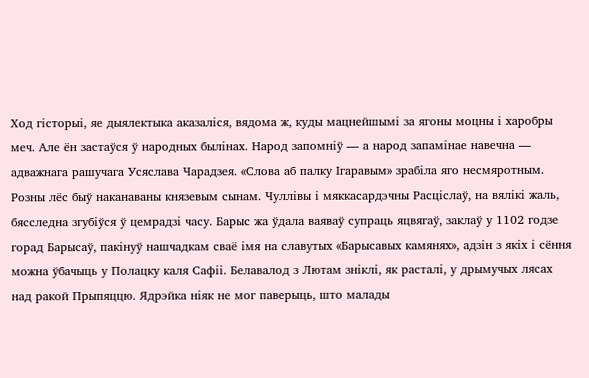Ход гісторыі, яе дыялектыка аказаліся, вядома ж, куды мацнейшымі за ягоны моцны і харобры меч. Але ён застаўся ў народных былінах. Народ запомніў — а народ запамінае навечна — адважнага рашучага Усяслава Чарадзея. «Слова аб палку Ігаравым» зрабіла яго несмяротным. Розны лёс быў наканаваны князевым сынам. Чуллівы і мяккасардэчны Расціслаў, на вялікі жаль, бясследна згубіўся ў цемрадзі часу. Барыс жа ўдала ваяваў супраць яцвягаў, заклаў у 1102 годзе горад Барысаў, пакінуў нашчадкам сваё імя на славутых «Барысавых камянях», адзін з якіх і сёння можна ўбачыць у Полацку каля Сафіі. Белавалод з Лютам зніклі, як расталі, у дрымучых лясах над ракой Прыпяццю. Ядрэйка ніяк не мог паверыць, што малады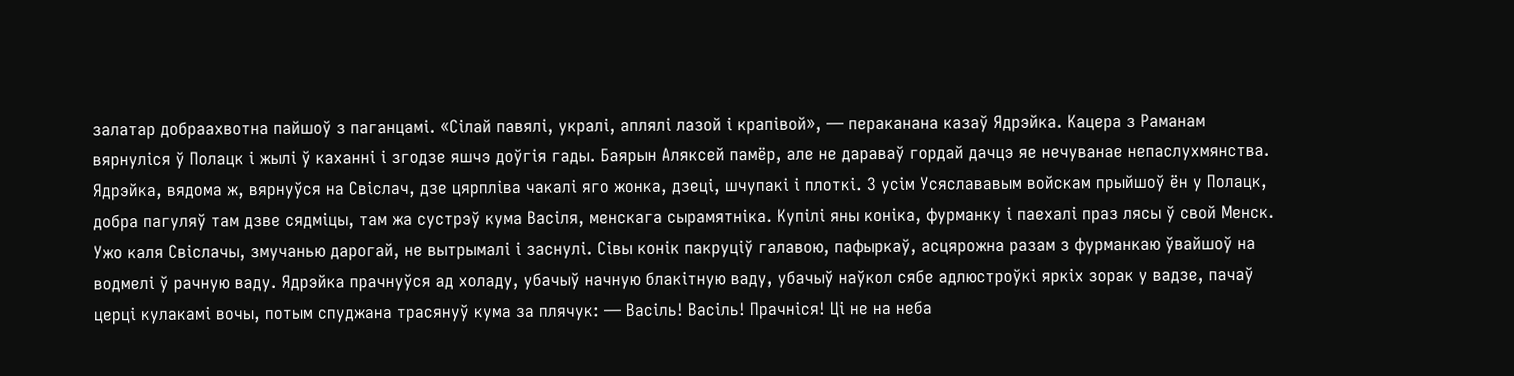залатар добраахвотна пайшоў з паганцамі. «Сілай павялі, укралі, аплялі лазой і крапівой», — пераканана казаў Ядрэйка. Кацера з Раманам вярнуліся ў Полацк і жылі ў каханні і згодзе яшчэ доўгія гады. Баярын Аляксей памёр, але не дараваў гордай дачцэ яе нечуванае непаслухмянства. Ядрэйка, вядома ж, вярнуўся на Свіслач, дзе цярпліва чакалі яго жонка, дзеці, шчупакі і плоткі. 3 усім Усяслававым войскам прыйшоў ён у Полацк, добра пагуляў там дзве сядміцы, там жа сустрэў кума Васіля, менскага сырамятніка. Купілі яны коніка, фурманку і паехалі праз лясы ў свой Менск. Ужо каля Свіслачы, змучанью дарогай, не вытрымалі і заснулі. Сівы конік пакруціў галавою, пафыркаў, асцярожна разам з фурманкаю ўвайшоў на водмелі ў рачную ваду. Ядрэйка прачнуўся ад холаду, убачыў начную блакітную ваду, убачыў наўкол сябе адлюстроўкі яркіх зорак у вадзе, пачаў церці кулакамі вочы, потым спуджана трасянуў кума за плячук: — Васіль! Васіль! Прачніся! Ці не на неба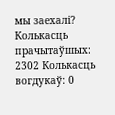мы заехалі?
Колькасць прачытаўшых: 2302 Колькасць вогдукаў: 0